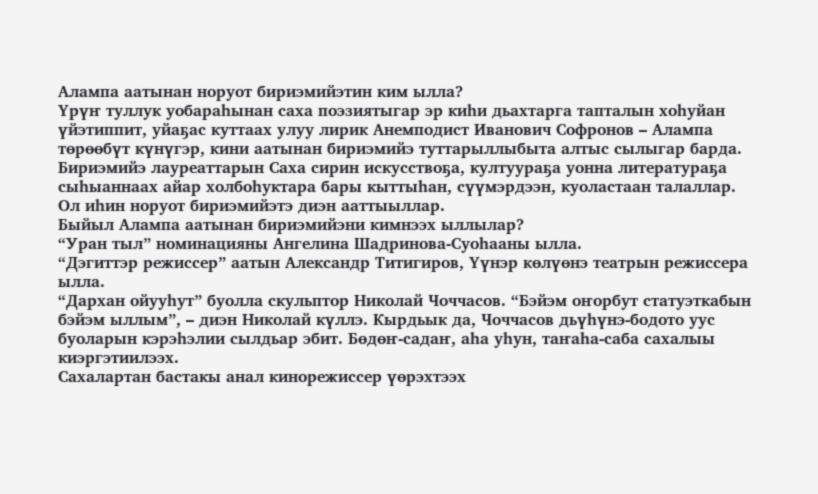Алампа аатынан норуот бириэмийэтин ким ылла?
Үрүҥ туллук уобараһынан саха поэзиятыгар эр киһи дьахтарга тапталын хоһуйан үйэтиппит, уйаҕас куттаах улуу лирик Анемподист Иванович Софронов – Алампа төрөөбүт күнүгэр, кини аатынан бириэмийэ туттарыллыбыта алтыс сылыгар барда.
Бириэмийэ лауреаттарын Саха сирин искусствоҕа, култуураҕа уонна литератураҕа сыһыаннаах айар холбоһуктара бары кыттыһан, сүүмэрдээн, куоластаан талаллар. Ол иһин норуот бириэмийэтэ диэн ааттыыллар.
Быйыл Алампа аатынан бириэмийэни кимнээх ыллылар?
“Уран тыл” номинацияны Ангелина Шадринова-Суоһааны ылла.
“Дэгиттэр режиссер” аатын Александр Титигиров, Үүнэр көлүөнэ театрын режиссера ылла.
“Дархан ойууһут” буолла скульптор Николай Чоччасов. “Бэйэм оҥорбут статуэткабын бэйэм ыллым”, – диэн Николай күллэ. Кырдьык да, Чоччасов дьүһүнэ-бодото уус буоларын кэрэһэлии сылдьар эбит. Бөдөҥ-садаҥ, аһа уһун, таҥаһа-саба сахалыы киэргэтиилээх.
Сахалартан бастакы анал кинорежиссер үөрэхтээх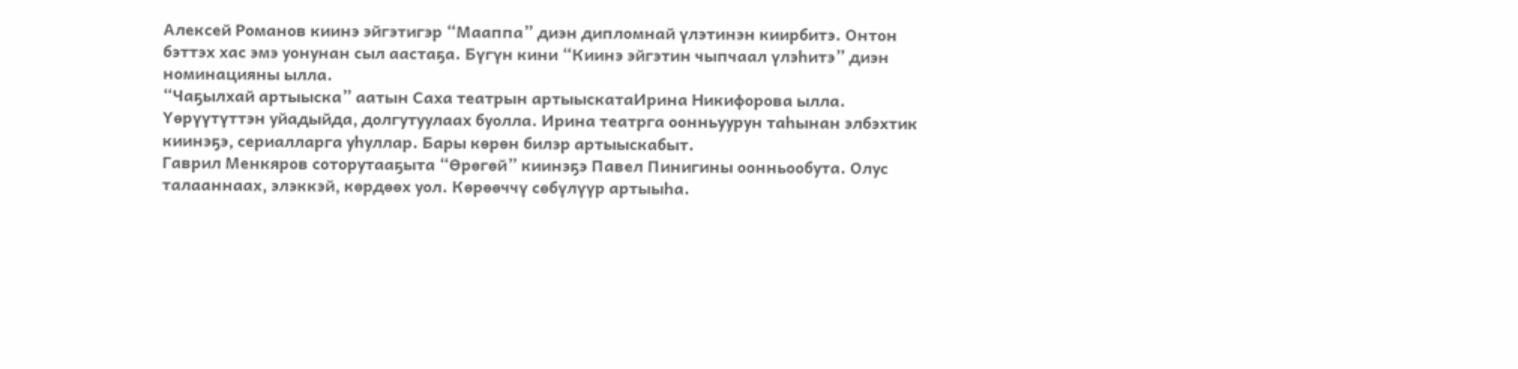Алексей Романов киинэ эйгэтигэр “Мааппа” диэн дипломнай үлэтинэн киирбитэ. Онтон бэттэх хас эмэ уонунан сыл аастаҕа. Бүгүн кини “Киинэ эйгэтин чыпчаал үлэһитэ” диэн номинацияны ылла.
“Чаҕылхай артыыска” аатын Саха театрын артыыскатаИрина Никифорова ылла. Үөрүүтүттэн уйадыйда, долгутуулаах буолла. Ирина театрга оонньуурун таһынан элбэхтик киинэҕэ, сериалларга уһуллар. Бары көрөн билэр артыыскабыт.
Гаврил Менкяров соторутааҕыта “Өрөгөй” киинэҕэ Павел Пинигины оонньообута. Олус талааннаах, элэккэй, көрдөөх уол. Көрөөччү сөбүлүүр артыыһа.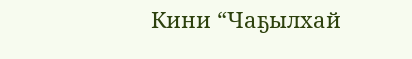Кини “Чаҕылхай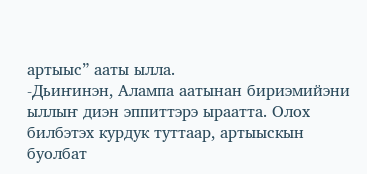артыыс” ааты ылла.
-Дьиҥинэн, Алампа аатынан бириэмийэни ыллыҥ диэн эппиттэрэ ыраатта. Олох билбэтэх курдук туттаар, артыыскын буолбат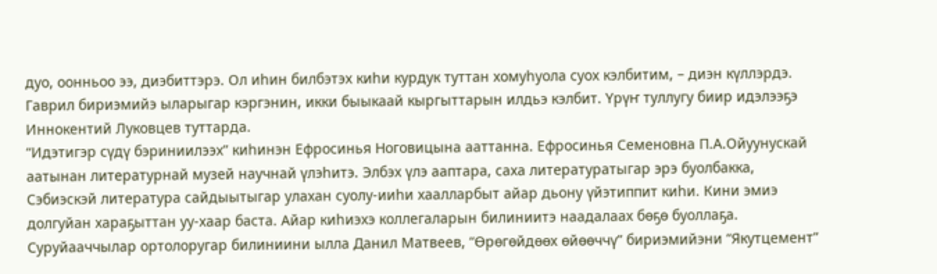дуо, оонньоо ээ, диэбиттэрэ. Ол иһин билбэтэх киһи курдук туттан хомуһуола суох кэлбитим, – диэн күллэрдэ.
Гаврил бириэмийэ ыларыгар кэргэнин, икки быыкаай кыргыттарын илдьэ кэлбит. Үрүҥ туллугу биир идэлээҕэ Иннокентий Луковцев туттарда.
“Идэтигэр сүдү бэриниилээх” киһинэн Ефросинья Ноговицына ааттанна. Ефросинья Семеновна П.А.Ойуунускай аатынан литературнай музей научнай үлэһитэ. Элбэх үлэ ааптара, саха литературатыгар эрэ буолбакка, Сэбиэскэй литература сайдыытыгар улахан суолу-ииһи хаалларбыт айар дьону үйэтиппит киһи. Кини эмиэ долгуйан хараҕыттан уу-хаар баста. Айар киһиэхэ коллегаларын билиниитэ наадалаах бөҕө буоллаҕа.
Суруйааччылар ортолоругар билиниини ылла Данил Матвеев, “Өрөгөйдөөх өйөөччү” бириэмийэни “Якутцемент”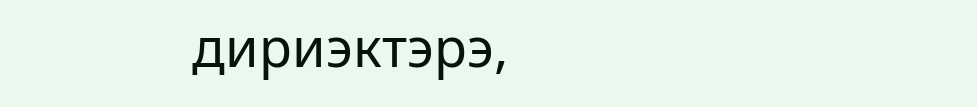дириэктэрэ,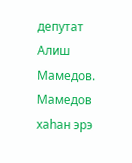депутат Алиш Мамедов. Мамедов хаһан эрэ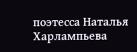поэтесса Наталья Харлампьева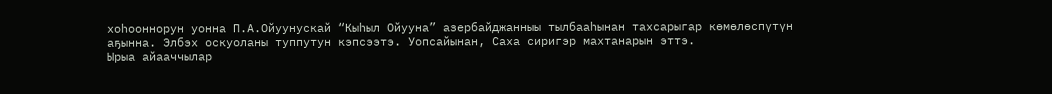хоһооннорун уонна П.А.Ойуунускай “Кыһыл Ойууна” азербайджанныы тылбааһынан тахсарыгар көмөлөспүтүн аҕынна. Элбэх оскуоланы туппутун кэпсээтэ. Уопсайынан, Саха сиригэр махтанарын эттэ.
Ырыа айааччылар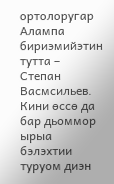ортолоругар Алампа бириэмийэтин тутта – Степан Васмсильев. Кини өссө да бар дьоммор ырыа бэлэхтии туруом диэн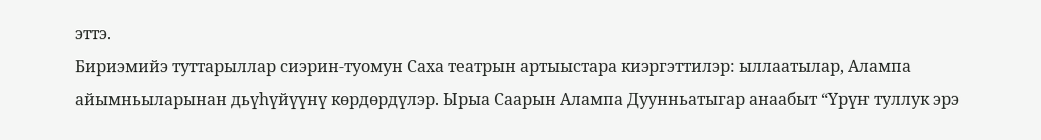эттэ.
Бириэмийэ туттарыллар сиэрин-туомун Саха театрын артыыстара киэргэттилэр: ыллаатылар, Алампа айымньыларынан дьүһүйүүнү көрдөрдүлэр. Ырыа Саарын Алампа Дуунньатыгар анаабыт “Үрүҥ туллук эрэ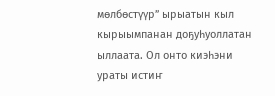мөлбөстүүр” ырыатын кыл кырыымпанан доҕуһуоллатан ыллаата. Ол онто киэһэни ураты истиҥ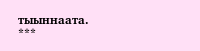тыыннаата.
***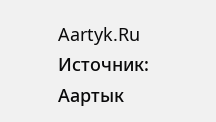Aartyk.Ru
Источник: Аартык